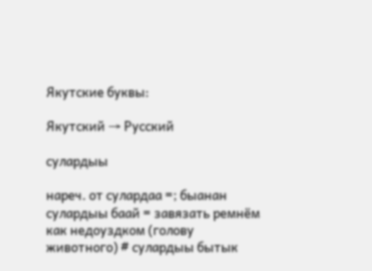Якутские буквы:

Якутский → Русский

сулардыы

нареч. от сулардаа =; быанан сулардыы баай = завязать ремнём как недоуздком (голову животного) # сулардыы бытык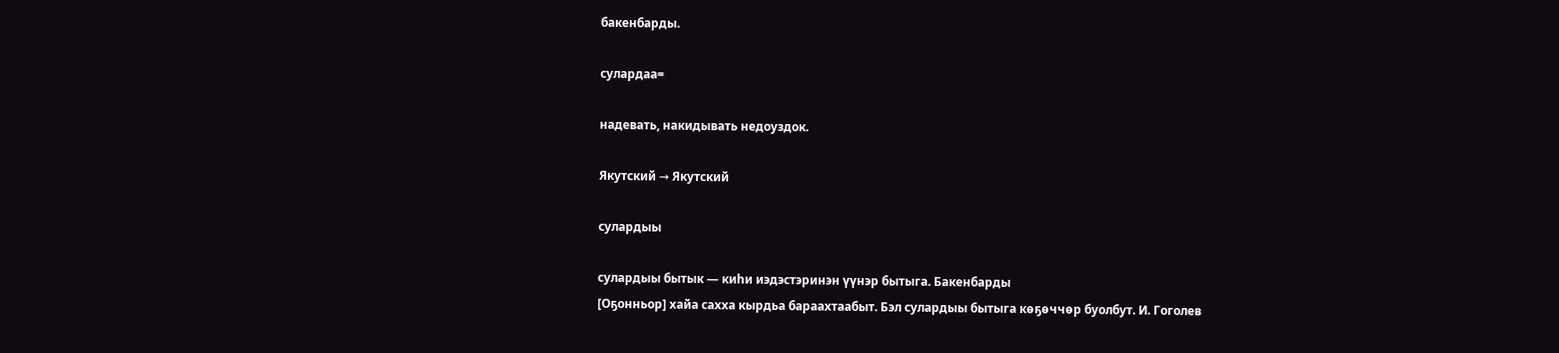бакенбарды.

сулардаа=

надевать, накидывать недоуздок.

Якутский → Якутский

сулардыы

сулардыы бытык — киһи иэдэстэринэн үүнэр бытыга. Бакенбарды
[Оҕонньор] хайа сахха кырдьа бараахтаабыт. Бэл сулардыы бытыга көҕөччөр буолбут. И. Гоголев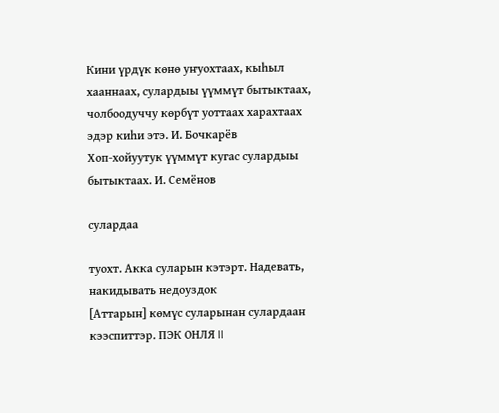Кини үрдүк көнө уҥуохтаах, кыһыл хааннаах, сулардыы үүммүт бытыктаах, чолбоодуччу көрбүт уоттаах харахтаах эдэр киһи этэ. И. Бочкарёв
Хоп-хойуутук үүммүт кугас сулардыы бытыктаах. И. Семёнов

сулардаа

туохт. Акка суларын кэтэрт. Надевать, накидывать недоуздок
[Аттарын] көмүс суларынан сулардаан кээспиттэр. ПЭК ОНЛЯ II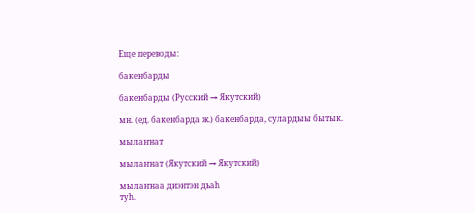Еще переводы:

бакенбарды

бакенбарды (Русский → Якутский)

мн. (ед. бакенбарда ж.) бакенбарда, сулардыы бытык.

мылаҥнат

мылаҥнат (Якутский → Якутский)

мылаҥнаа диэнтэн дьаһ
туһ.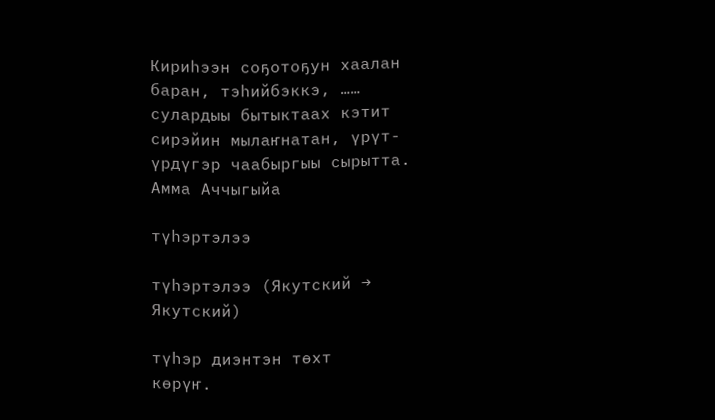Кириһээн соҕотоҕун хаалан баран, тэһийбэккэ, …… сулардыы бытыктаах кэтит сирэйин мылаҥнатан, үрүт-үрдүгэр чаабыргыы сырытта. Амма Аччыгыйа

түһэртэлээ

түһэртэлээ (Якутский → Якутский)

түһэр диэнтэн төхт
көрүҥ.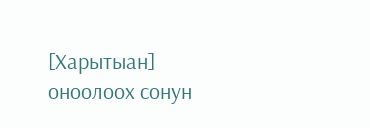[Харытыан] оноолоох сонун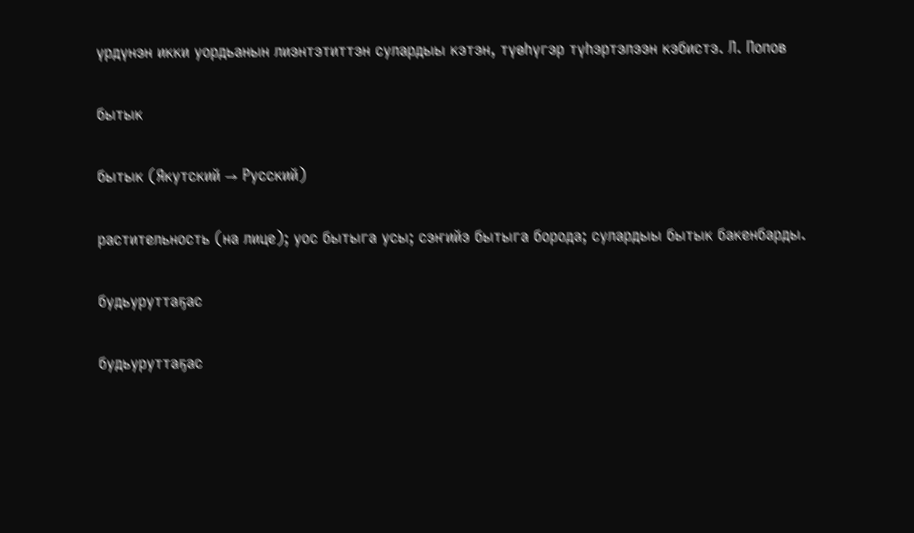үрдүнэн икки уордьанын лиэнтэтиттэн сулардыы кэтэн, түөһүгэр түһэртэлээн кэбистэ. Л. Попов

бытык

бытык (Якутский → Русский)

растительность (на лице); уос бытыга усы; сэҥийэ бытыга борода; сулардыы бытык бакенбарды.

будьуруттаҕас

будьуруттаҕас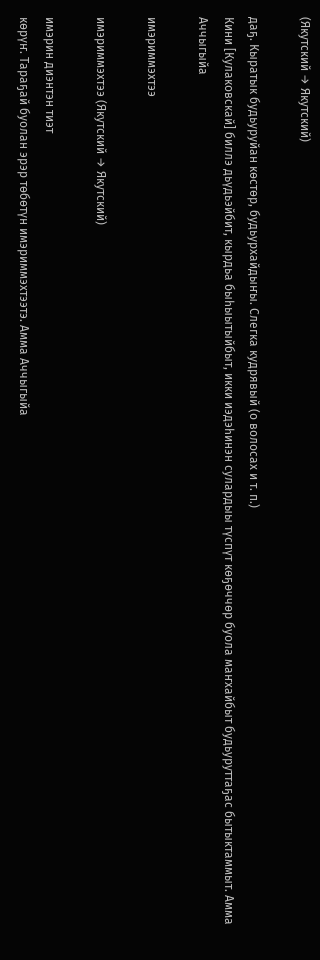(Якутский → Якутский)

даҕ. Кыратык будьуруйан көстөр, будьурхайдыҥы. Слегка кудрявый (о волосах и т. п.)
Кини [Кулаковскай] биллэ дьүдьэйбит, кырдьа быһыытыйбыт, икки иэдэһинэн сулардыы түспүт көҕөччөр буола маҥхайбыт будьуруттаҕас бытыктаммыт. Амма Аччыгыйа

имэриммэхтээ

имэриммэхтээ (Якутский → Якутский)

имэрин диэнтэн тиэт
көрүҥ. Тараҕай буолан эрэр төбөтүн имэриммэхтээтэ. Амма Аччыгыйа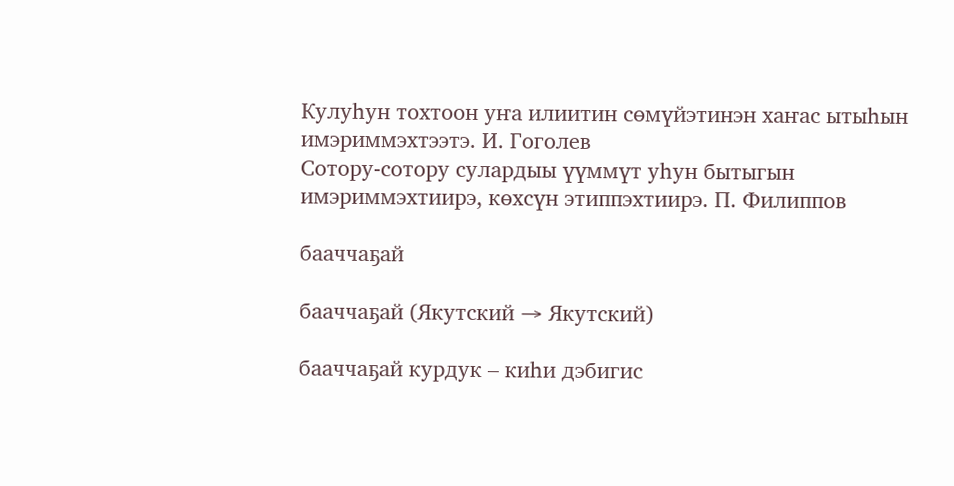Кулуһун тохтоон уҥа илиитин сөмүйэтинэн хаҥас ытыһын имэриммэхтээтэ. И. Гоголев
Сотору-сотору сулардыы үүммүт уһун бытыгын имэриммэхтиирэ, көхсүн этиппэхтиирэ. П. Филиппов

бааччаҕай

бааччаҕай (Якутский → Якутский)

бааччаҕай курдук – киһи дэбигис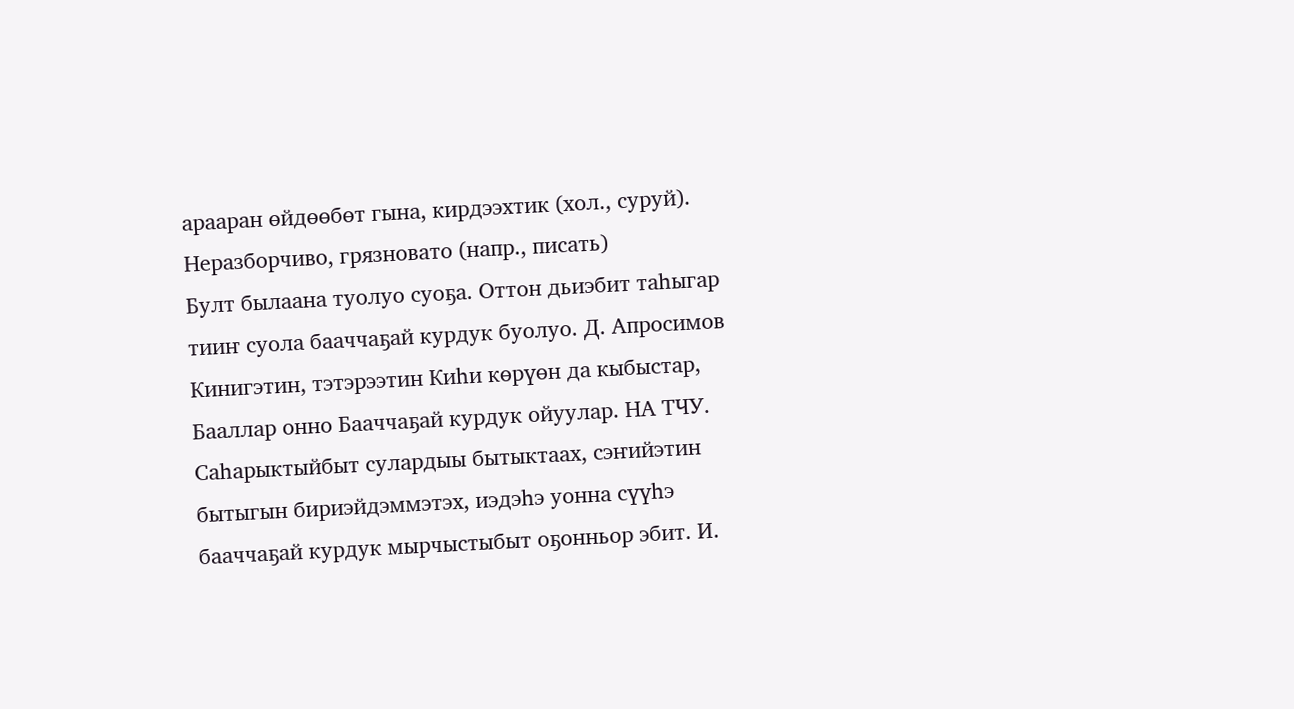арааран өйдөөбөт гына, кирдээхтик (хол., суруй). Неразборчиво, грязновато (напр., писать)
Булт былаана туолуо суоҕа. Оттон дьиэбит таһыгар тииҥ суола бааччаҕай курдук буолуо. Д. Апросимов
Кинигэтин, тэтэрээтин Киһи көрүөн да кыбыстар, Бааллар онно Бааччаҕай курдук ойуулар. НА ТЧУ. Саһарыктыйбыт сулардыы бытыктаах, сэҥийэтин бытыгын бириэйдэммэтэх, иэдэһэ уонна сүүһэ бааччаҕай курдук мырчыстыбыт оҕонньор эбит. И.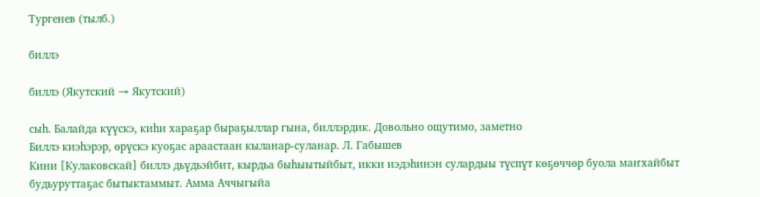Тургенев (тылб.)

биллэ

биллэ (Якутский → Якутский)

сыһ. Балайда күүскэ, киһи хараҕар быраҕыллар гына, биллэрдик. Довольно ощутимо, заметно
Биллэ киэһэрэр, өрүскэ куоҕас араастаан кыланар-суланар. Л. Габышев
Кини [Кулаковскай] биллэ дьүдьэйбит, кырдьа быһыытыйбыт, икки иэдэһинэн сулардыы түспүт көҕөччөр буола маҥхайбыт будьуруттаҕас бытыктаммыт. Амма Аччыгыйа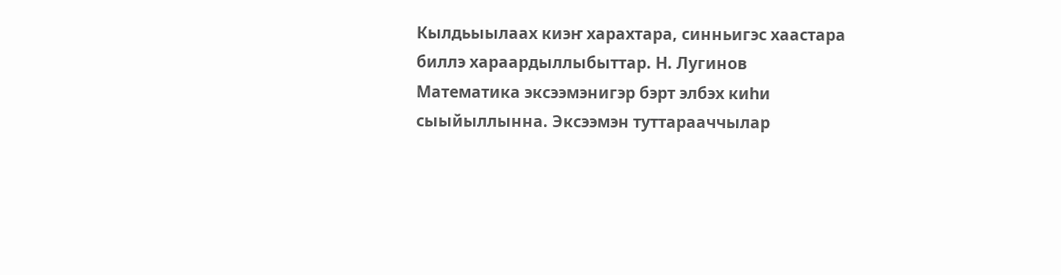Кылдьыылаах киэҥ харахтара, синньигэс хаастара биллэ хараардыллыбыттар. Н. Лугинов
Математика эксээмэнигэр бэрт элбэх киһи сыыйыллынна. Эксээмэн туттарааччылар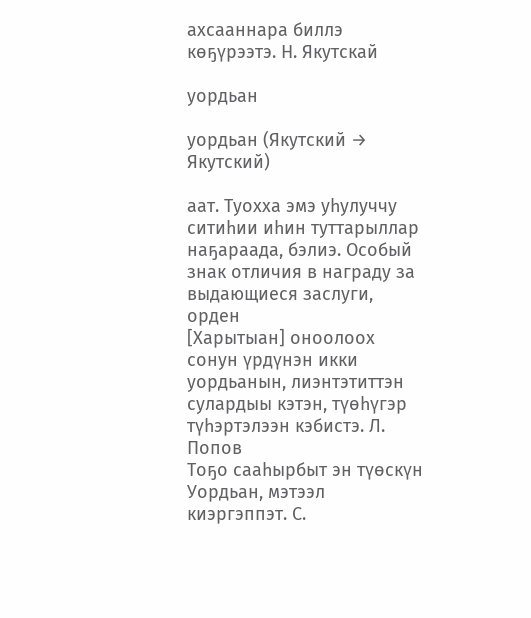ахсааннара биллэ көҕүрээтэ. Н. Якутскай

уордьан

уордьан (Якутский → Якутский)

аат. Туохха эмэ уһулуччу ситиһии иһин туттарыллар наҕараада, бэлиэ. Особый знак отличия в награду за выдающиеся заслуги, орден
[Харытыан] оноолоох сонун үрдүнэн икки уордьанын, лиэнтэтиттэн сулардыы кэтэн, түөһүгэр түһэртэлээн кэбистэ. Л. Попов
Тоҕо сааһырбыт эн түөскүн Уордьан, мэтээл киэргэппэт. С.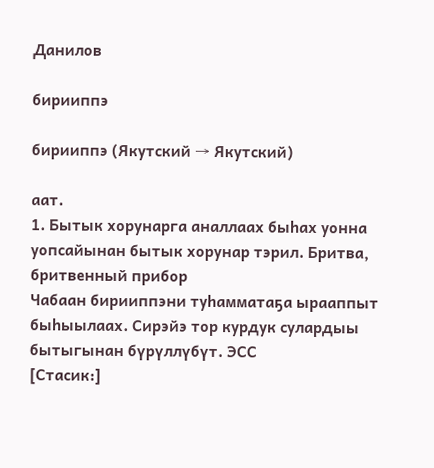Данилов

бирииппэ

бирииппэ (Якутский → Якутский)

аат.
1. Бытык хорунарга аналлаах быһах уонна уопсайынан бытык хорунар тэрил. Бритва, бритвенный прибор
Чабаан бирииппэни туһамматаҕа ырааппыт быһыылаах. Сирэйэ тор курдук сулардыы бытыгынан бүрүллүбүт. ЭСС
[Стасик:]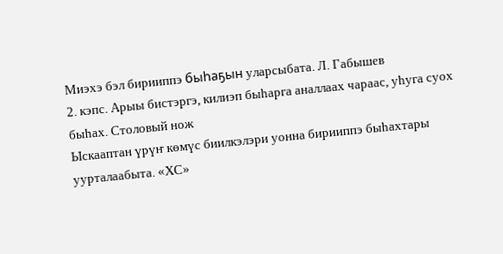Миэхэ бэл бирииппэ быһаҕын уларсыбата. Л. Габышев
2. кэпс. Арыы бистэргэ, килиэп быһарга аналлаах чараас, уһуга суох быһах. Столовый нож
Ыскааптан үрүҥ көмүс биилкэлэри уонна бирииппэ быһахтары уурталаабыта. «ХС»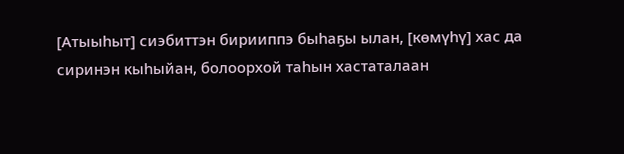[Атыыһыт] сиэбиттэн бирииппэ быһаҕы ылан, [көмүһү] хас да сиринэн кыһыйан, болоорхой таһын хастаталаан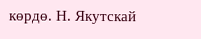көрдө. Н. Якутскай